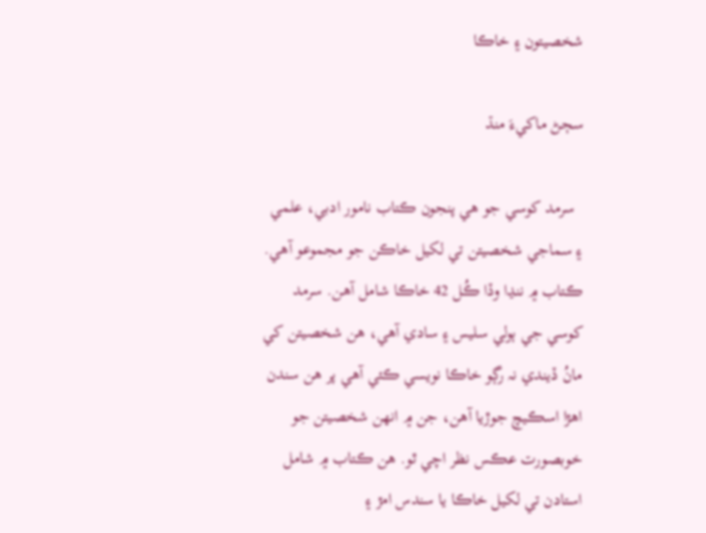شخصيتون ۽ خاڪا

سڄڻ ماکيءَ منڌ

  سرمد کوسي جو هي پنجون ڪتاب نامور ادبي، علمي ۽ سماجي شخصيتن تي لکيل خاڪن جو مجموعو آهي. ڪتاب ۾ ننڍا وڏا ڪُل 42 خاڪا شامل آهن. سرمد کوسي جي ٻولي سليس ۽ سادي آهي، هن شخصيتن کي مانُ ڏيندي نہ رڳو خاڪا نويسي ڪئي آهي پر هن سندن اهڙا اسڪيچ جوڙيا آهن، جن ۾ انھن شخصيتن جو خوبصورت عڪس نظر اچي ٿو. هن ڪتاب ۾ شامل استادن تي لکيل خاڪا يا سندس امڙ ۽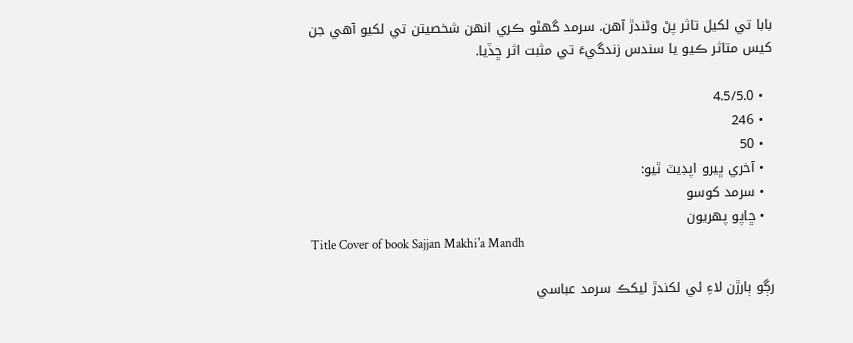بابا تي لکيل تاثر پڻ وڻندڙ آهن. سرمد گهڻو ڪري انھن شخصيتن تي لکيو آهي جن کيس متاثر ڪيو يا سندس زندگيءَ تي مثبت اثر ڇڏيا.

  • 4.5/5.0
  • 246
  • 50
  • آخري ڀيرو اپڊيٽ ٿيو:
  • سرمد کوسو
  • ڇاپو پھريون
Title Cover of book Sajjan Makhi'a Mandh

رڳو ٻارڙن لاءِ ئي لکندڙ ليکڪ سرمد عباسي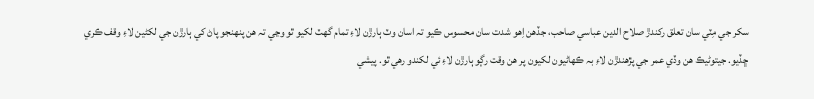سکر جي مِٽي سان تعلق رکندڙ صلاح الدين عباسي صاحب، جڏهن اِهو شدت سان محسوس ڪيو تہ اسان وٽ ٻارڙن لاءِ تمام گهٽ لکيو ٿو وڃي تہ هن پنھنجو پاڻ کي ٻارڙن جي لکڻين لاءِ وقف ڪري ڇڏيو. جيتوڻيڪ هن وڏي عمر جي پڙهندڙن لاءِ بہ ڪھاڻيون لکيون پر هن وقت رڳو ٻارڙن لاءِ ئي لکندو رهي ٿو. پيشي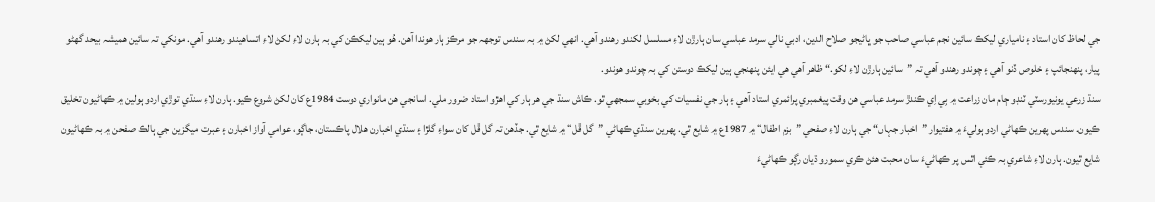جي لحاظ کان استاد ۽ نامياري ليکڪ سائين نجم عباسي صاحب جو ڀاڻيجو صلاح الدين، ادبي نالي سرمد عباسي سان ٻارڙن لاءِ مسلسل لکندو رهندو آهي. انھي لکڻ ۾ بہ سندس توجھہ جو مرڪز ٻار هوندا آهن. هُو ٻين ليکڪن کي بہ ٻارن لاءِ لکڻ لاءِ اتساهيندو رهندو آهي. مونکي تہ سائين هميشہ بيحد گهڻو پيار، پنھنجائپ ۽ خلوص ڏنو آهي ۽ چوندو رهندو آهي تہ ”سائين ٻارڙن لاءِ لکو.“ ظاهر آهي هي ايئن پنھنجي ٻين ليکڪ دوستن کي بہ چوندو هوندو.
سنڌ زرعي يونيورسٽي ٽنڊو ڄام مان زراعت ۾ بِي اِي ڪندڙ سرمد عباسي هن وقت پيغمبري پرائمري استاد آهي ۽ ٻار جي نفسيات کي بخوبي سمجهي ٿو. ڪاش سنڌ جي هر ٻار کي اهڙو استاد ضرور ملي. اسانجي هن مانواري دوست 1984ع کان لکڻ شروع ڪيو. ٻارن لاءِ سنڌي توڙي اردو ٻولين ۾ ڪھاڻيون تخليق ڪيون. سندس پھرين ڪھاڻي اردو ٻوليءَ ۾ ھفتيوار ”اخبار جہاں“ جي ٻارن لاءِ صفحي ”بزم اطفال“ ۾ 1987ع ۾ شايع ٿي. پھرين سنڌي ڪھاڻي ”گل ڦل“ ۾ شايع ٿي. جڏھن تہ گل ڦل کان سواءِ گلڙا ۽ سنڌي اخبارن ھلال پاڪستان، جاڳو، عوامي آواز اخبارن ۽ عبرت ميگزين جي ٻالڪ صفحن ۾ بہ ڪھاڻيون شايع ٿيون. ٻارن لاءِ شاعري بہ ڪئي اٿس پر ڪھاڻيءَ سان محبت ھئڻ ڪري سمورو ڌيان رڳو ڪھاڻيءَ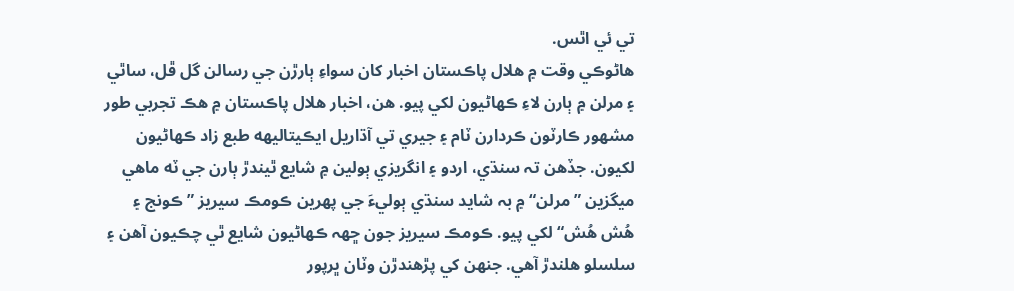تي ئي اٿس.
ھاڻوڪي وقت ۾ ھلال پاڪستان اخبار کان سواءِ ٻارڙن جي رسالن گل ڦل، ساٿي ۽ مرلن ۾ ٻارن لاءِ ڪھاڻيون لکي پيو. هن، اخبار ھلال پاڪستان ۾ ھڪ تجربي طور مشھور ڪارٽون ڪردارن ٽام ۽ جيري تي آڌاريل ايڪيتاليھه طبع زاد ڪھاڻيون لکيون. جڏھن تہ سنڌي، اردو ۽ انگريزي ٻولين ۾ شايع ٿيندڙ ٻارن جي ٽه ماھي ميگزين ”مرلن“ ۾ بہ شايد سنڌي ٻوليءَ جي پھرين ڪومڪ سيريز ”ڪونج ۽ ھُش ھُش“ لکي پيو. ڪومڪ سيريز جون ڇھہ ڪھاڻيون شايع ٿي چڪيون آھن ۽ سلسلو ھلندڙ آھي. جنھن کي پڙهندڙن وٽان ڀرپور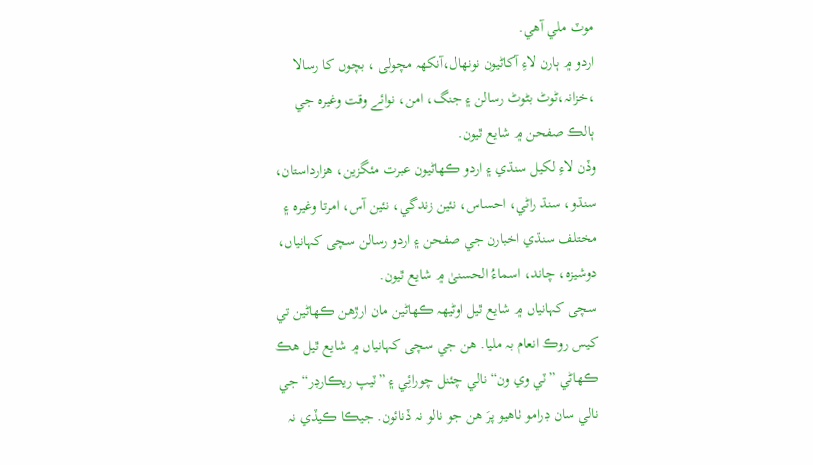موٽ ملي آهي.
اردو ۾ ٻارن لاءِ آکاڻيون نونھال،آنکهہ مچولی ، بچوں کا رسالا ،خزانہ،ٹوٹ بٹوٹ رسالن ۽ جنگ، امن، نوائے وقت وغيرہ جي ٻالڪ صفحن ۾ شايع ٿيون.
وڏن لاءِ لکيل سنڌي ۽ اردو ڪھاڻيون عبرت مئگزين، ھزارداستان، سنڌو، سنڌ راڻي، احساس، نئين زندگي، نئين آس، امرتا وغيرہ ۽ مختلف سنڌي اخبارن جي صفحن ۽ اردو رسالن سچی کہانیاں، دوشیزہ، چاند، اسماءُ الحسنیٰ ۾ شايع ٿيون.
سچی کہانیاں ۾ شايع ٿيل اوڻيھہ ڪھاڻين مان ارڙھن ڪھاڻين تي کيس روڪ انعام بہ مليا. هن جي سچی کہانیاں ۾ شايع ٿيل ھڪ ڪھاڻي ”ٽي وي ون“ نالي چئنل چورائِي ۽ ”ٽيپ ريڪارڊر“ جي نالي سان ڊرامو ٺاھيو پرَ هن جو نالو نہ ڏنائون. جيڪا ڪيڏي نہ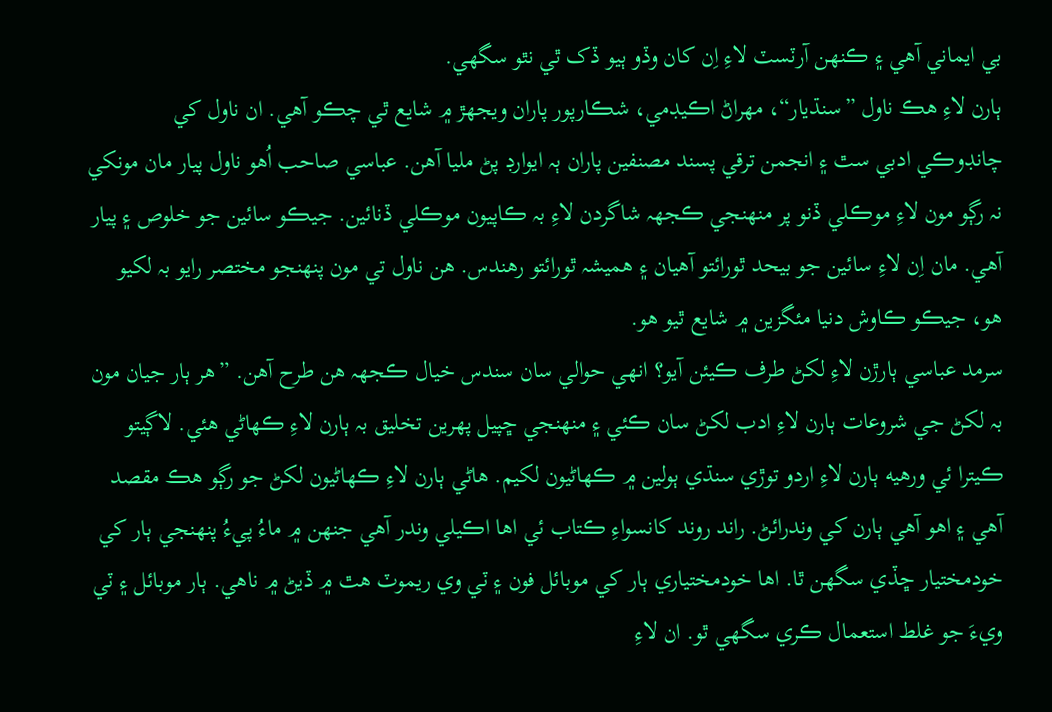بي ايماني آهي ۽ ڪنھن آرٽسٽ لاءِ اِن کان وڏو ٻيو ڏک ٿي نٿو سگهي.
ٻارن لاءِ ھڪ ناول ”سنڌيار“، مھراڻ اڪيڊمي، شڪارپور پاران ويجهڙ ۾ شايع ٿي چڪو آھي. ان ناول کي چانڊوڪي ادبي سٿ ۽ انجمن ترقي پسند مصنفين پاران ٻہ ايوارڊ پڻ مليا آھن. عباسي صاحب اُهو ناول پيار مان مونکي نہ رڳو مون لاءِ موڪلي ڏنو پر منھنجي ڪجهہ شاگردن لاءِ بہ ڪاپيون موڪلي ڏنائين. جيڪو سائين جو خلوص ۽ پيار آهي. مان اِن لاءِ سائين جو بيحد ٿورائتو آهيان ۽ هميشہ ٿورائتو رهندس. هن ناول تي مون پنھنجو مختصر رايو بہ لکيو هو، جيڪو ڪاوش دنيا مئگزين ۾ شايع ٿيو هو.
سرمد عباسي ٻارڙن لاءِ لکڻ طرف ڪيئن آيو؟ انھي حوالي سان سندس خيال ڪجهہ هن طرح آهن. ”هر ٻار جيان مون بہ لکڻ جي شروعات ٻارن لاءِ ادب لکڻ سان ڪئي ۽ منھنجي ڇپيل پھرين تخليق بہ ٻارن لاءِ ڪھاڻي ھئي. لاڳيتو ڪيترا ئي ورھيه ٻارن لاءِ اردو توڙي سنڌي ٻولين ۾ ڪھاڻيون لکيم. ھاڻي ٻارن لاءِ ڪھاڻيون لکڻ جو رڳو ھڪ مقصد آھي ۽ اھو آھي ٻارن کي وندرائڻ. راند روند کانسواءِ ڪتاب ئي اھا اڪيلي وندر آھي جنھن ۾ ماءُ پيءُ پنھنجي ٻار کي خودمختيار ڇڏي سگهن ٿا. اھا خودمختياري ٻار کي موبائل فون ۽ ٽي وي ريموٽ ھٿ ۾ ڏيڻ ۾ ناھي. ٻار موبائل ۽ ٽي ويءَ جو غلط استعمال ڪري سگهي ٿو. ان لاءِ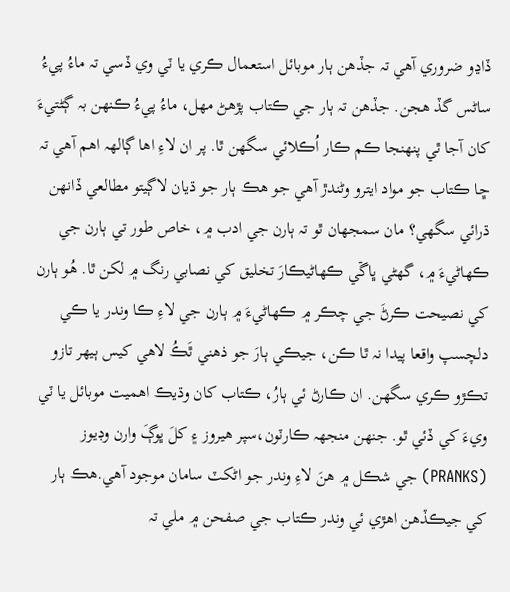ڏاڍو ضروري آھي تہ جڏھن ٻار موبائل استعمال ڪري يا ٽي وي ڏسي تہ ماءُ پيءُ ساڻس گڏ ھجن. جڏھن تہ ٻار جي ڪتاب پڙھڻ مھل، ماءُ پيءُ ڪنھن بہ ڳڻتيءَ کان آجا ٿي پنھنجا ڪم ڪار اُڪلائي سگهن ٿا. پر ان لاءِ اھا ڳالھہ اھم آھي تہ ڇا ڪتاب جو مواد ايترو وڻندڙ آھي جو ھڪ ٻار جو ڌيان لاڳيتو مطالعي ڏانھن ڌرائي سگهي؟ مان سمجهان ٿو تہ ٻارن جي ادب ۾، خاص طور تي ٻارن جي ڪھاڻيءَ ۾، گهڻي ڀاڱي ڪھاڻيڪارَ تخليق کي نصابي رنگ ۾ لکن ٿا. ھُو ٻارن کي نصيحت ڪرڻَ جي چڪر ۾ ڪھاڻيءَ ۾ ٻارن جي لاءِ ڪا وندر يا ڪي دلچسپ واقعا پيدا نہ ٿا ڪن، جيڪي ٻارَ جو ذھني ٿَڪُ لاھي کيس ٻيھر تازو تڪڙو ڪري سگهن. ان ڪارڻ ئي ٻارُ، ڪتاب کان وڌيڪ اھميت موبائل يا ٽي ويءَ کي ڏئي ٿو. جنھن منجهہ ڪارٽون،سپر ھيروز ۽ کلَ ڀوڳَ وارن وڊيوز (PRANKS) جي شڪل ۾ ھنَ لاءِ وندر جو اڻکٽ سامان موجود آھي.ھڪ ٻار کي جيڪڏھن اھڙي ئي وندر ڪتاب جي صفحن ۾ ملي تہ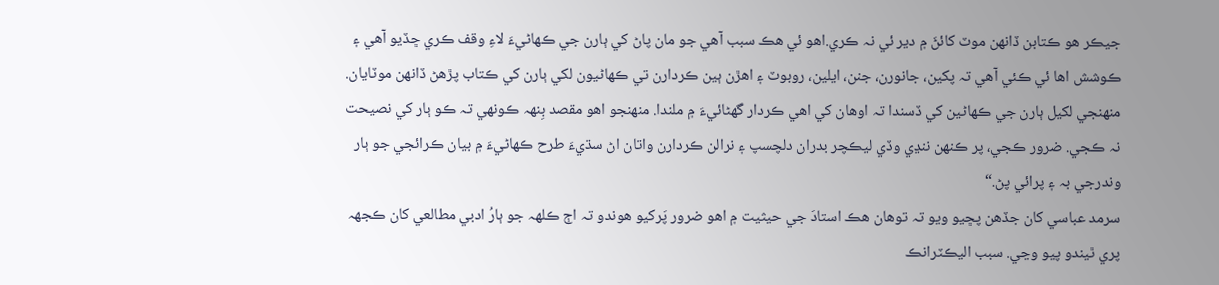جيڪر ھو ڪتابن ڏانھن موٽ کائڻَ ۾ دير ئي نہ ڪري.اھو ئي ھڪ سبب آھي جو مان پاڻ کي ٻارن جي ڪھاڻيءَ لاءِ وقف ڪري ڇڏيو آھي ۽ ڪوشش اھا ئي ڪئي آھي تہ پکين، جانورن، جنن، ايلين، روبوٽ ۽ اھڙن ٻين ڪردارن تي ڪھاڻيون لکي ٻارن کي ڪتاب پڙھڻ ڏانھن موٽايان. منھنجي لکيل ٻارن جي ڪھاڻين کي ڏسندا تہ اوھان کي اھي ڪردار گهڻائيءَ ۾ ملندا. منھنجو اھو مقصد بِنھہ ڪونھي تہ ڪو ٻار کي نصيحت نہ ڪجي. ضرور ڪجي، پر ڪنھن ننڍي وڏي ليڪچر بدران دلچسپ ۽ نرالن ڪردارن واتان اڻ سڌيءَ طرح ڪھاڻيءَ ۾ بيان ڪرائجي جو ٻار وندرجي بہ ۽ پرائي پڻ.“
سرمد عباسي کان جڏهن پڇيو ويو تہ توھان ھڪ استادَ جي حيثيت ۾ اھو ضرور پَرکيو ھوندو تہ اڄ ڪلھہ جو ٻارُ ادبي مطالعي کان ڪجهہ پري ٿيندو پيو وڃي. سبب اليڪٽرانڪ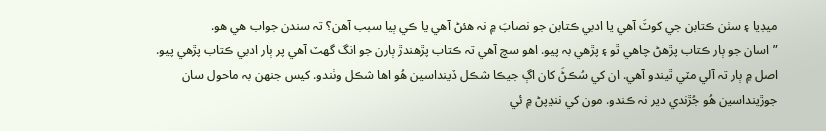ميڊيا ۽ سٺن ڪتابن جي کوٽَ آھي يا ادبي ڪتابن جو نصابَ ۾ نہ ھئڻ آھي يا ڪي ٻيا سبب آھن؟ تہ سندن جواب هي هو.
”اسان جو ٻار ڪتاب پڙھڻ چاھي ٿو ۽ پڙھي بہ پيو. اھو سچ آھي تہ ڪتاب پڙھندڙ ٻارن جو انگ گهٽ آھي پر ٻار ادبي ڪتاب پڙھي پيو. اصل ۾ ٻار تہ آلي مٽي ٿيندو آھي. ان کي سُڪڻَ کان اڳ جيڪا شڪل ڏينداسين ھُو اھا شڪل وٺندو. کيس جنھن بہ ماحول سان جوڙينداسين ھُو جُڙندي دير نہ ڪندو. مون کي ننڍپڻ ۾ ئي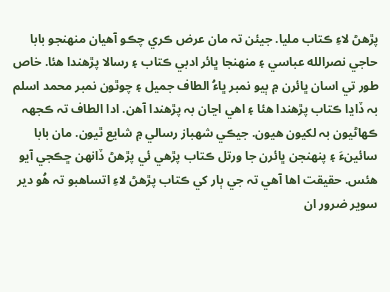پڙھڻ لاءِ ڪتاب مليا. جيئن تہ مان عرض ڪري چڪو آھيان منھنجو بابا حاجي نصرالله عباسي ۽ منھنجا ڀائر ادبي ڪتاب ۽ رسالا پڙھندا ھئا. خاص طور تي اسان ڀائرن ۾ ٻيو نمبر ڀاءُ الطاف جميل ۽ چوٿون نمبر محمد اسلم بہ ڏاڍا ڪتاب پڙھندا ھئا ۽ اھي اڃان بہ پڙھندا آھن. ادا الطاف تہ ڪجهہ ڪھاڻيون بہ لکيون ھيون. جيڪي شھباز رسالي ۾ شايع ٿيون. مان بابا سائينءَ ۽ پنھنجن ڀائرن جا ورتل ڪتاب پڙھي ئي پڙھڻ ڏانھن ڇڪجي آيو ھئس. حقيقت اھا آھي تہ جي ٻار کي ڪتاب پڙھڻ لاءِ اتساھبو تہ ھُو دير سوير ضرور ان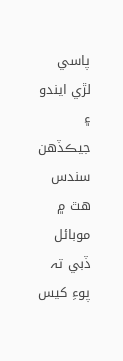پاسي لڙي ايندو ۽ جيڪڏھن سندس ھٿ ۾ موبائل ڏبي تہ پوءِ کيس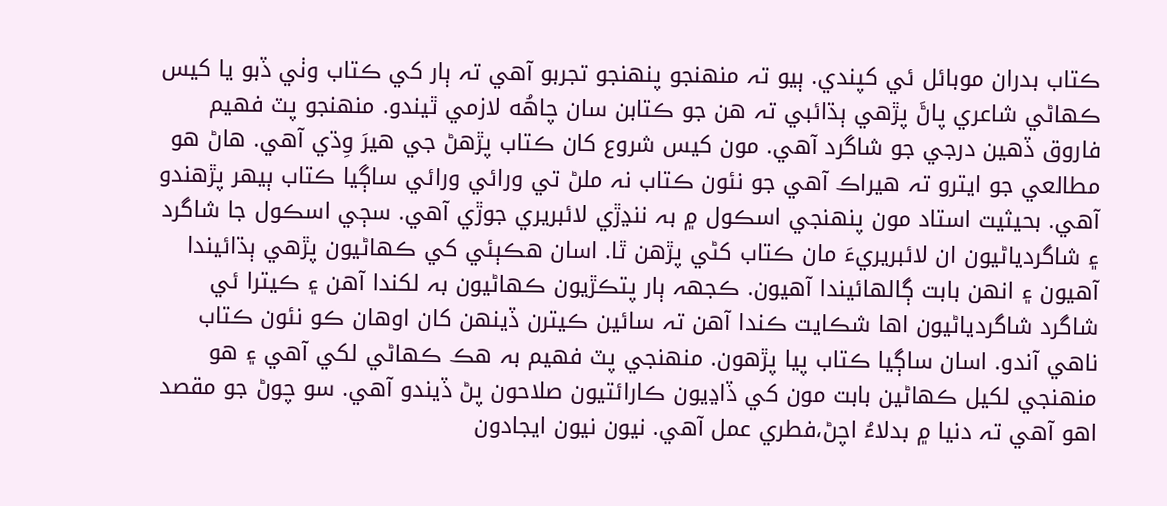ڪتاب بدران موبائل ئي کپندي. ٻيو تہ منھنجو پنھنجو تجربو آھي تہ ٻار کي ڪتاب وٺي ڏبو يا کيس ڪھاڻي شاعري پاڻَ پڙھي ٻڌائبي تہ ھن جو ڪتابن سان چاھُه لازمي ٿيندو. منھنجو پٽ فھيم فاروق ڏھين درجي جو شاگرد آھي. مون کيس شروع کان ڪتاب پڙھڻ جي ھيرَ وِڌي آھي. ھاڻ ھو مطالعي جو ايترو تہ ھيراڪ آھي جو نئون ڪتاب نہ ملڻ تي ورائي ورائي ساڳيا ڪتاب ٻيھر پڙھندو آھي. بحيثيت استاد مون پنھنجي اسڪول ۾ بہ ننڍڙي لائبريري جوڙي آھي. سڄي اسڪول جا شاگرد ۽ شاگردياڻيون ان لائبريريءَ مان ڪتاب کڻي پڙھن ٿا. اسان ھڪٻئي کي ڪھاڻيون پڙھي ٻڌائيندا آھيون ۽ انھن بابت ڳالھائيندا آھيون. ڪجهہ ٻار پتڪڙيون ڪھاڻيون بہ لکندا آھن ۽ ڪيترا ئي شاگرد شاگردياڻيون اھا شڪايت ڪندا آھن تہ سائين ڪيترن ڏينھن کان اوھان ڪو نئون ڪتاب ناھي آندو. اسان ساڳيا ڪتاب پيا پڙھون. منھنجي پٽ فھيم بہ ھڪ ڪھاڻي لکي آھي ۽ ھو منھنجي لکيل ڪھاڻين بابت مون کي ڏاڍيون ڪارائتيون صلاحون پڻ ڏيندو آھي. سو چوڻ جو مقصد اھو آھي تہ دنيا ۾ بدلاءُ اچڻ،فطري عمل آھي. نيون نيون ايجادون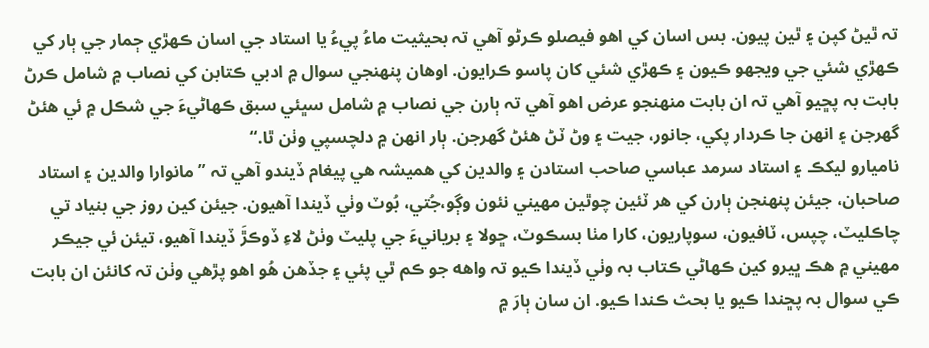تہ ٿيڻ کپن ۽ ٿين پيون. بس اسان کي اھو فيصلو ڪرڻو آھي تہ بحيثيت ماءُ پيءُ يا استاد جي اسان ڪھڙي ڄمار جي ٻار کي ڪھڙي شئي جي ويجهو ڪيون ۽ ڪھڙي شئي کان پاسو ڪرايون. اوھان پنھنجي سوال ۾ ادبي ڪتابن کي نصاب ۾ شامل ڪرڻ بابت بہ پڇيو آھي تہ ان بابت منھنجو عرض اھو آھي تہ ٻارن جي نصاب ۾ شامل سڀئي سبق ڪھاڻيءَ جي شڪل ۾ ئي ھئڻ گهرجن ۽ انھن جا ڪردار پکي، جانور، جيت ۽ وڻ ٽڻ هئڻ گهرجن. ٻار انھن ۾ دلچسپي وٺن ٿا.“
ناميارو ليکڪ ۽ استاد سرمد عباسي صاحب استادن ۽ والدين کي هميشہ هي پيغام ڏيندو آهي تہ ”مانوارا والدين ۽ استاد صاحبان، جيئن پنھنجن ٻارن کي ھر ٽئين چوٿين مھيني نئون وڳو،جُتي، بُوٽ وٺي ڏيندا آھيون. جيئن کين روز جي بنياد تي چاڪليٽ، چپس، ٽافيون، سوپاريون، کارا مٺا بسڪوٽ، ڇولا ۽ بريانيءَ جي پليٽ وٺڻ لاءِ ڏوڪڙَ ڏيندا آھيو، تيئن ئي جيڪر مھيني ۾ ھڪ ڀيرو کين ڪھاڻي ڪتاب بہ وٺي ڏيندا ڪيو تہ واھه جو ڪم ٿي پئي ۽ جڏھن ھُو اھو پڙھي وٺن تہ کانئن ان بابت ڪي سوال بہ پڇندا ڪيو يا بحث ڪندا ڪيو. ان سان ٻارَ ۾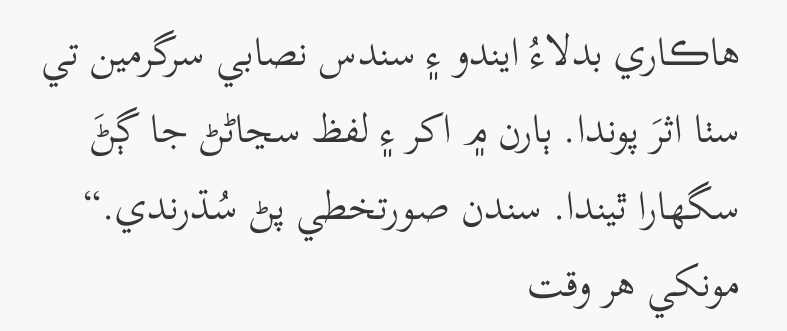ھاڪاري بدلاءُ ايندو ۽ سندس نصابي سرگرمين تي سٺا اثرَ پوندا. ٻارن ۾ اکر ۽ لفظ سڃاڻڻ جا ڳڻَ سگهارا ٿيندا. سندن صورتخطي پڻ سُڌرندي.“
مونکي هر وقت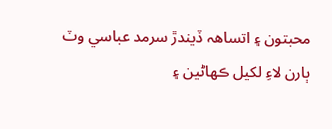محبتون ۽ اتساھہ ڏيندڙ سرمد عباسي وٽ ٻارن لاءِ لکيل ڪھاڻين ۽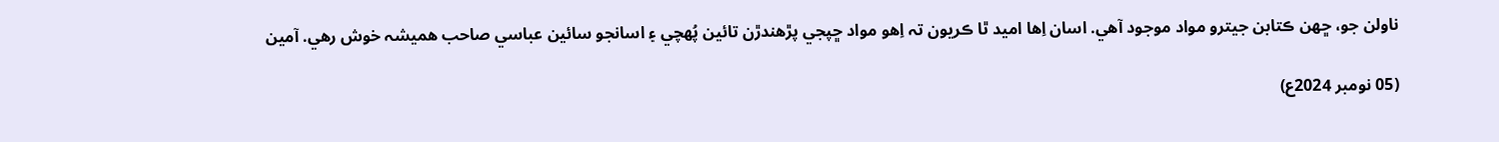ناولن جو، ڇھن ڪتابن جيترو مواد موجود آھي. اسان اِها اميد ٿا ڪريون تہ اِهو مواد ڇپجي پڙهندڙن تائين پُھچي ۽ اسانجو سائين عباسي صاحب هميشہ خوش رهي. آمين

(05 نومبر 2024ع)